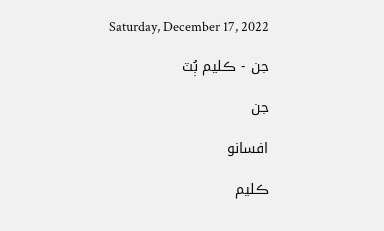Saturday, December 17, 2022

جن - ڪليم ٻُٽ

جن

افسانو

ڪليم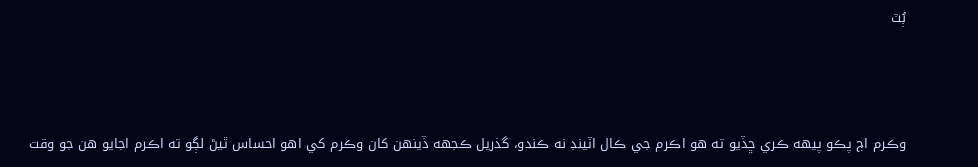ٻُٽ



وڪرم اڄ پڪو پيهه ڪري ڇڏيو ته هو اڪرم جي ڪال اٽينڊ نه ڪندو، گذريل ڪجهه ڏينهن کان وڪرم کي اهو احساس ٿيڻ لڳو ته اڪرم اجايو هن جو وقت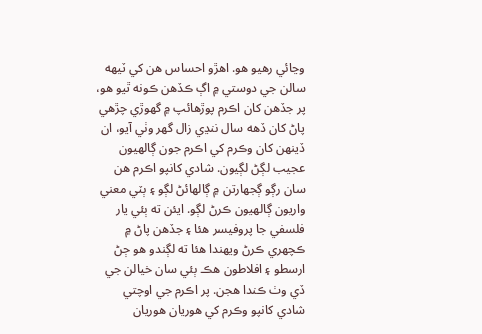وڃائي رهيو هو. اهڙو احساس هن کي ٽيهه سالن جي دوستي ۾ اڳ ڪڏهن ڪونه ٿيو هو، پر جڏهن کان اڪرم پوڙهائپ ۾ گهوڙي چڙهي پاڻ کان ڏهه سال ننڍي زال گهر وٺي آيو، ان ڏينهن کان وڪرم کي اڪرم جون ڳالهيون عجيب لڳڻ لڳيون. شادي کانپو اڪرم هن سان رڳو ڳجهارتن ۾ ڳالهائڻ لڳو ۽ ٻٽي معني واريون ڳالهيون ڪرڻ لڳو. ايئن ته ٻئي يار فلسفي جا پروفيسر هئا ۽ جڏهن پاڻ ۾ ڪچهري ڪرڻ ويهندا هئا ته لڳندو هو ڄڻ ارسطو ۽ افلاطون هڪ ٻئي سان خيالن جي ڏي وٺ ڪندا هجن. پر اڪرم جي اوچتي شادي کانپو وڪرم کي هوريان هوريان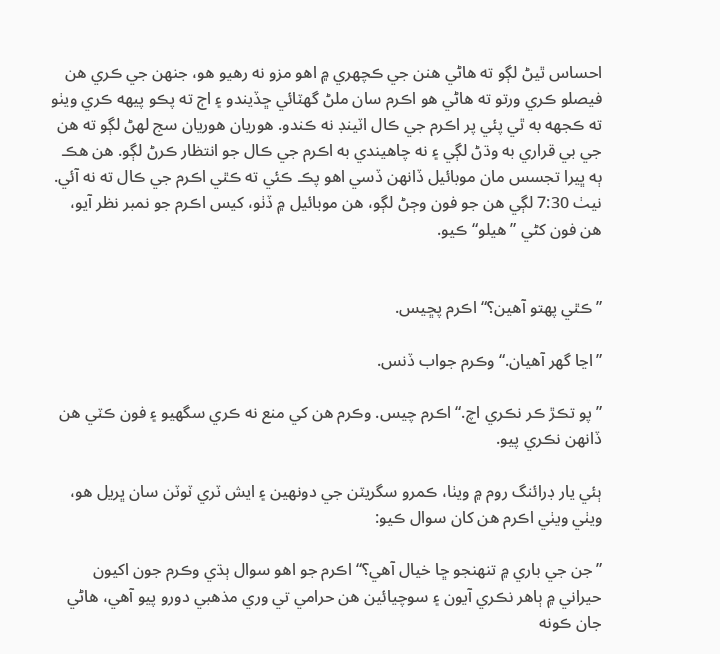احساس ٿيڻ لڳو ته هاڻي هنن جي ڪچهري ۾ اهو مزو نه رهيو هو، جنهن جي ڪري هن فيصلو ڪري ورتو ته هاڻي هو اڪرم سان ملڻ گهٽائي ڇڏيندو ۽ اڄ ته پڪو پيهه ڪري ويٺو ته ڪجهه به ٿي پئي پر اڪرم جي ڪال اٽينڊ نه ڪندو. هوريان هوريان سج لهڻ لڳو ته هن جي بي قراري به وڌڻ لڳي ۽ نه چاهيندي به اڪرم جي ڪال جو انتظار ڪرڻ لڳو. هن هڪ ٻه ڀيرا تجسس مان موبائيل ڏانهن ڏسي اهو پڪ ڪئي ته ڪٿي اڪرم جي ڪال ته نه آئي. نيٺ 7:30 لڳي هن جو فون وڄڻ لڳو، هن موبائيل ۾ ڏٺو، کيس اڪرم جو نمبر نظر آيو، هن فون کڻي ”هيلو“ ڪيو.


”ڪٿي پهتو آهين؟“ اڪرم پڇيس.

”اڃا گهر آهيان.“ وڪرم جواب ڏنس.

”پو تڪڙ ڪر نڪري اچ.“ اڪرم چيس. وڪرم هن کي منع نه ڪري سگهيو ۽ فون ڪٽي هن ڏانهن نڪري پيو.

ٻئي يار ڊرائنگ روم ۾ ويٺا، ڪمرو سگريٽن جي دونهين ۽ ايش ٽري ٽوٽن سان ڀريل هو، ويٺي ويٺي اڪرم هن کان سوال ڪيو:

”جن جي باري ۾ تنهنجو ڇا خيال آهي؟“ اڪرم جو اهو سوال ٻڌي وڪرم جون اکيون حيراني ۾ ٻاهر نڪري آيون ۽ سوچيائين هن حرامي تي وري مذهبي دورو پيو آهي، هاڻي جان ڪونه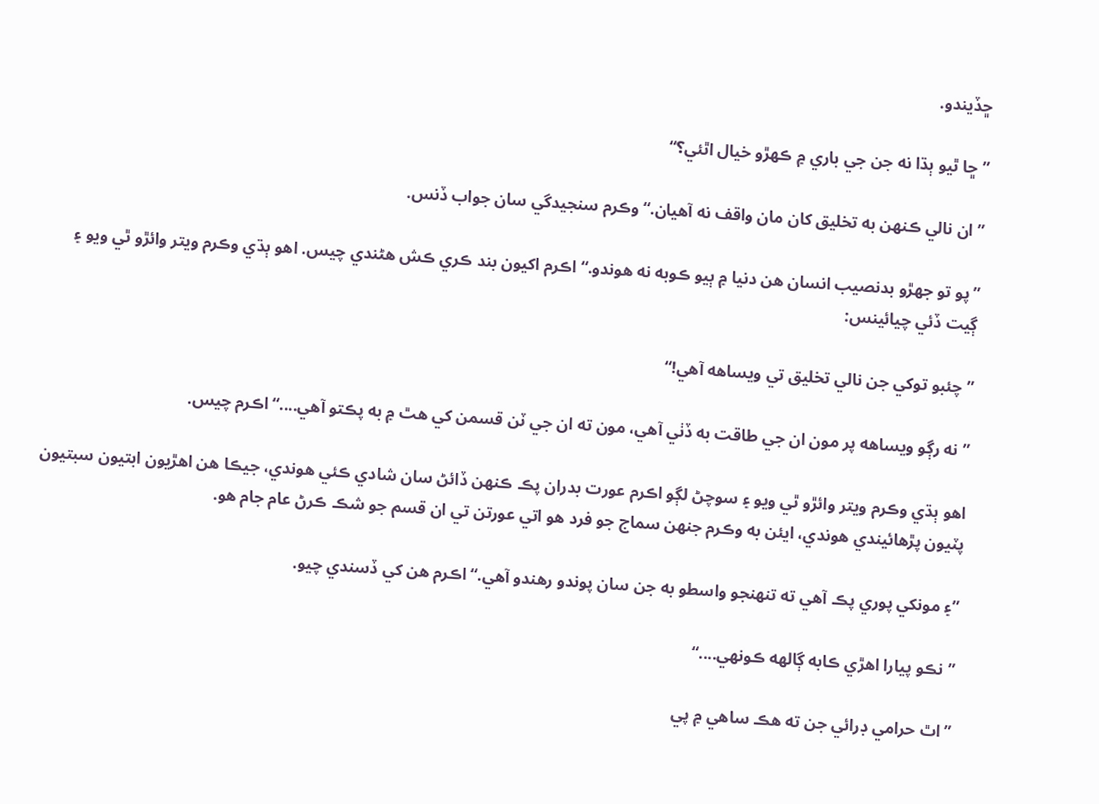ڇڏيندو.

”ڇا ٿيو ٻڌا نه جن جي باري ۾ ڪهڙو خيال اٿئي؟“

”ان نالي ڪنهن به تخليق کان مان واقف نه آهيان.“ وڪرم سنجيدگي سان جواب ڏنس.

”پو تو جهڙو بدنصيب انسان هن دنيا ۾ ٻيو ڪوبه نه هوندو.“ اڪرم اکيون بند ڪري ڪش هڻندي چيس. اهو ٻڌي وڪرم ويتر وائڙو ٿي ويو ۽ ڳيت ڏئي چيائينس:

”چئبو توکي جن نالي تخليق تي ويساهه آهي!“

”نه رڳو ويساهه پر مون ان جي طاقت به ڏٺي آهي، مون ته ان جي ٽن قسمن کي هٿ ۾ به پڪتو آهي....“ اڪرم چيس.

اهو ٻڌي وڪرم ويتر وائڙو ٿي ويو ۽ سوچڻ لڳو اڪرم عورت بدران پڪ ڪنهن ڏائڻ سان شادي ڪئي هوندي، جيڪا هن اهڙيون ابتيون سبتيون پٽيون پڙهائيندي هوندي، ايئن به وڪرم جنهن سماج جو فرد هو اتي عورتن تي ان قسم جو شڪ ڪرڻ عام جام هو.

”۽ مونکي پوري پڪ آهي ته تنهنجو واسطو به جن سان پوندو رهندو آهي.“ اڪرم هن کي ڏسندي چيو.

”نڪو پيارا اهڙي ڪابه ڳالهه ڪونهي....“

”اٿ حرامي ڊرائي جن ته هڪ ساهي ۾ پي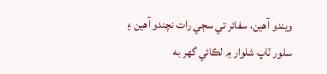ويندو آهين، سفائر تي سڄي رات نچندو آهين ۽ سلور ٽاپ شلوار ۾ لڪائي گهر به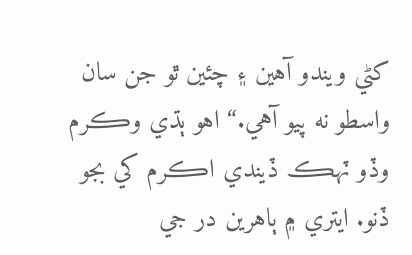کڻي ويندو آهين ۽ چئين ٿو جن سان واسطو نه پيو آهي.“ اهو ٻڌي وڪرم وڏو ٽهڪ ڏيندي اڪرم کي بجو ڏنو. ايتري ۾ ٻاهرين در جي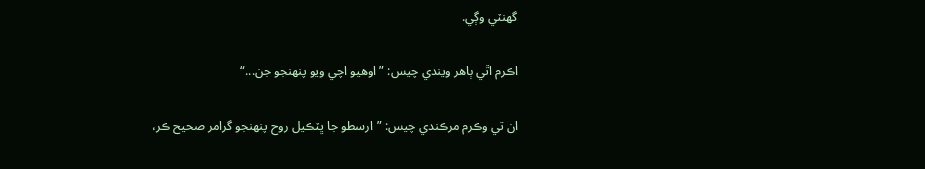گهنٽي وڳي.

اڪرم اٿي ٻاهر ويندي چيس: ”اوهيو اچي ويو پنهنجو جن...“

ان تي وڪرم مرڪندي چيس: ”ارسطو جا ڀٽڪيل روح پنهنجو گرامر صحيح ڪر،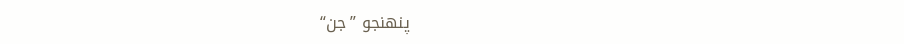پنهنجو ”جن“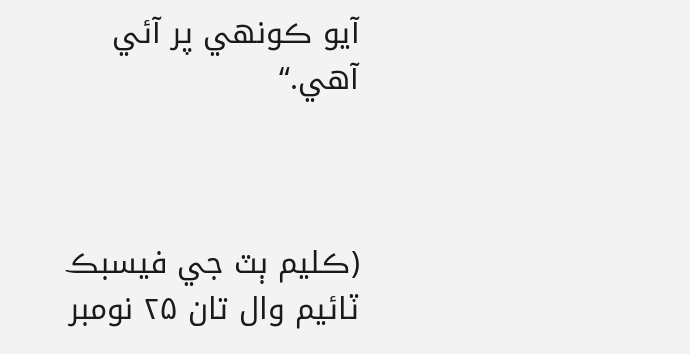آيو ڪونهي پر آئي آهي.“



(ڪليم ٻٽ جي فيسبڪ ٽائيم وال تان ۲۵ نومبر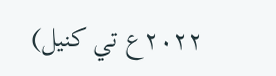۲۰۲۲ع تي کنيل)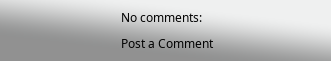No comments:

Post a Comment